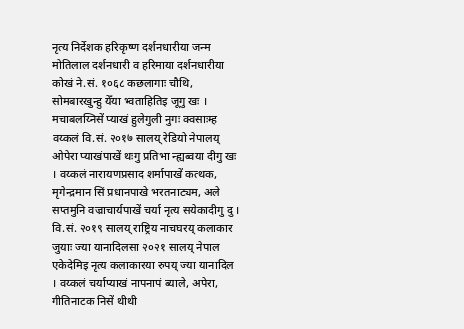नृत्य निर्देशक हरिकृष्ण दर्शनधारीया जन्म मोतिलाल दर्शनधारी व हरिमाया दर्शनधारीया कोखं ने.सं. १०६८ कछलागाः चौथि, सोमबारखुन्हु येँया भ्वताहितिइ जूगु खः ।
मचाबलय्निसें प्याखं हुलेगुली नुगः क्वसाःम्ह वय्कलं वि.सं. २०१७ सालय् रेडियो नेपालय् ओपेरा प्याखंपाखें थःगु प्रतिभा न्ह्यब्वया दीगु खः । वय्कलं नारायणप्रसाद शर्मापाखें कत्थक, मृगेन्द्रमान सिं प्रधानपाखे भरतनाट्यम, अले सप्तमुनि वज्राचार्यपाखें चर्या नृत्य सयेकादीगु दु ।
वि.सं. २०१९ सालय् राष्ट्रिय नाचघरय् कलाकार जुयाः ज्या यानादिलसा २०२१ सालय् नेपाल एकेदेमिइ नृत्य कलाकारया रुपय् ज्या यानादिल । वय्कलं चर्याप्याखं नापनापं ब्याले, अपेरा, गीतिनाटक निसें थीथी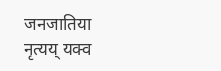जनजातिया नृत्यय् यक्व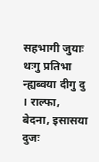सहभागी जुयाः थःगु प्रतिभा न्ह्यब्वया दीगु दु । राल्फा, बेदना, इसासया दुजः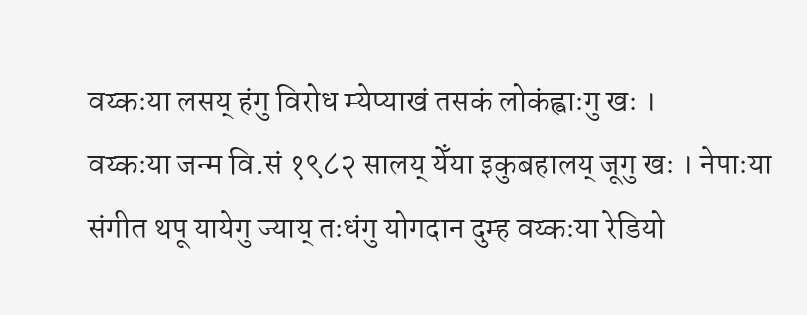वय्कःया लसय् हंगु विरोध म्येप्याखं तसकं लोकंह्वाःगु खः ।
वय्कःया जन्म वि.सं १९८२ सालय् येँया इकुबहालय् जूगु खः । नेपाःया संगीत थपू यायेगु ज्याय् तःधंगु योगदान दुम्ह वय्कःया रेडियो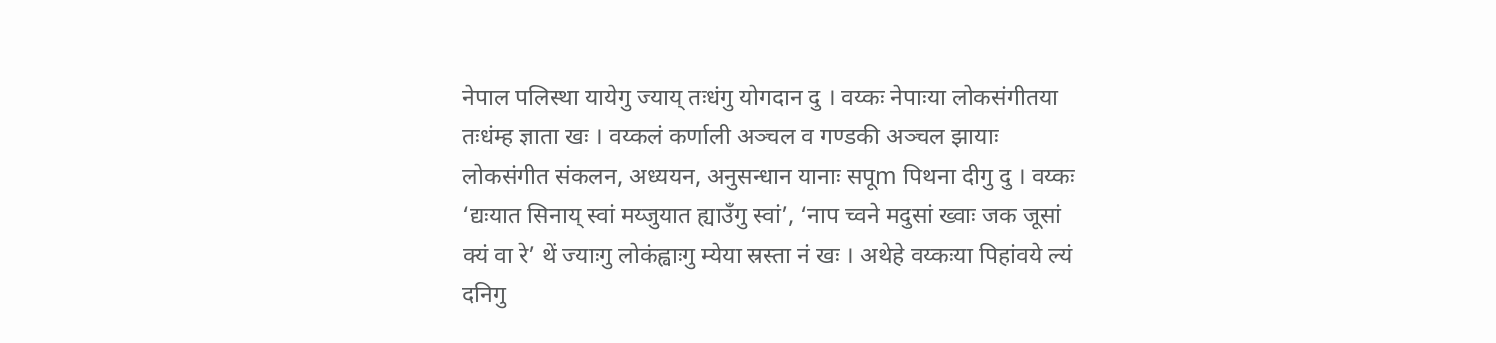नेपाल पलिस्था यायेगु ज्याय् तःधंगु योगदान दु । वय्कः नेपाःया लोकसंगीतया तःधंम्ह ज्ञाता खः । वय्कलं कर्णाली अञ्चल व गण्डकी अञ्चल झायाः लोकसंगीत संकलन, अध्ययन, अनुसन्धान यानाः सपूm पिथना दीगु दु । वय्कः ‘द्यःयात सिनाय् स्वां मय्जुयात ह्याउँगु स्वां’, ‘नाप च्वने मदुसां ख्वाः जक जूसां क्यं वा रे’ थें ज्याःगु लोकंह्वाःगु म्येया स्रस्ता नं खः । अथेहे वय्कःया पिहांवये ल्यं दनिगु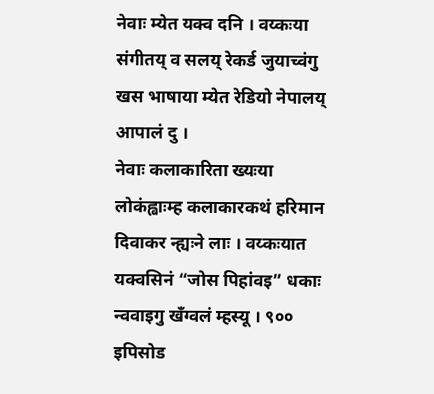नेवाः म्येत यक्व दनि । वय्कःया संगीतय् व सलय् रेकर्ड जुयाच्वंगु खस भाषाया म्येत रेडियो नेपालय् आपालं दु ।
नेवाः कलाकारिता ख्यःया लोकंह्वाःम्ह कलाकारकथं हरिमान दिवाकर न्ह्यःने लाः । वय्कःयात यक्वसिनं “जोस पिहांवइ” धकाः न्ववाइगु खँग्वलं म्हस्यू । ९०० इपिसोड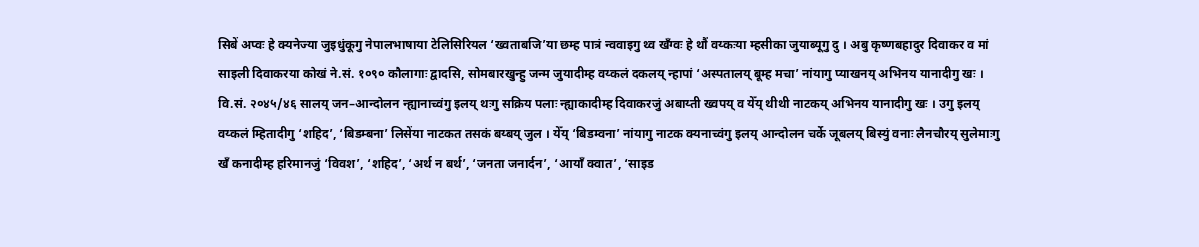सिबें अप्वः हे क्यनेज्या जुइधुंकूगु नेपालभाषाया टेलिसिरियल ‘ख्वताबजि’या छम्ह पात्रं न्ववाइगु थ्व खँग्वः हे थौं वय्कःया म्हसीका जुयाब्यूगु दु । अबु कृष्णबहादुर दिवाकर व मां साइली दिवाकरया कोखं ने.सं. १०९० कौलागाः द्वादसि, सोमबारखुन्हु जन्म जुयादीम्ह वय्कलं दकलय् न्हापां ‘अस्पतालय् बूम्ह मचा’ नांयागु प्याखनय् अभिनय यानादीगु खः । वि.सं. २०४५/४६ सालय् जन–आन्दोलन न्ह्यानाच्वंगु इलय् थःगु सक्रिय पलाः न्ह्याकादीम्ह दिवाकरजुं अबाय्ती ख्वपय् व येँय् थीथी नाटकय् अभिनय यानादीगु खः । उगु इलय् वय्कलं म्हितादीगु ‘शहिद’, ‘बिडम्बना’ लिसेंया नाटकत तसकं बय्बय् जुल । येँय् ‘बिडम्वना’ नांयागु नाटक क्यनाच्वंगु इलय् आन्दोलन चर्के जूबलय् बिस्युं वनाः लैनचौरय् सुलेमाःगु खँ कनादीम्ह हरिमानजुं ‘विवश’, ‘शहिद’, ‘अर्थ न बर्थ’, ‘जनता जनार्दन’, ‘आयाँ क्वात’, ‘साइड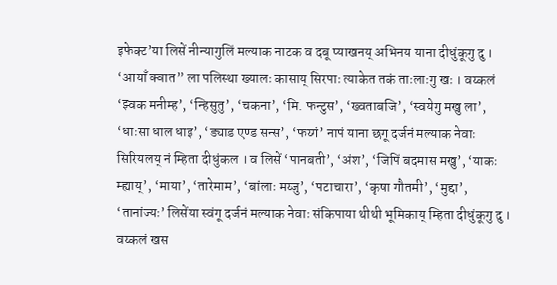इफेक्ट’या लिसें नीन्यागुलिं मल्याक नाटक व दबू प्याखनय् अभिनय याना दीधुंकूगु दु । ‘आयाँ क्वात” ला पलिस्था ख्यालः कासाय् सिरपाः त्याकेत तकं ताःलाःगु खः । वय्कलं ‘झ्वक मनीम्ह’, ‘न्हिसुतु’, ‘चकना’, ‘मि. फन्टुस’, ‘ख्वताबजि’, ‘स्वयेगु मखु ला’, ‘धाःसा धाल धाइ’, ‘ड्याड एण्ड सन्स’, ‘फय्गं’ नापं याना छगू दर्जनं मल्याक नेवाः सिरियलय् नं म्हिता दीधुंकल । व लिसें ‘पानबती’, ‘अंश’, ‘जिपिं बदमास मखु’, ‘याकः म्ह्याय्’, ‘माया’, ‘तारेमाम’, ‘बांलाः मय्जु’, ‘पटाचारा’, ‘कृषा गौतमी’, ‘मुद्दा’, ‘तानांज्यः’ लिसेंया स्वंगू दर्जनं मल्याक नेवाः संकिपाया थीथी भूमिकाय् म्हिता दीधुंकूगु दु । वय्कलं खस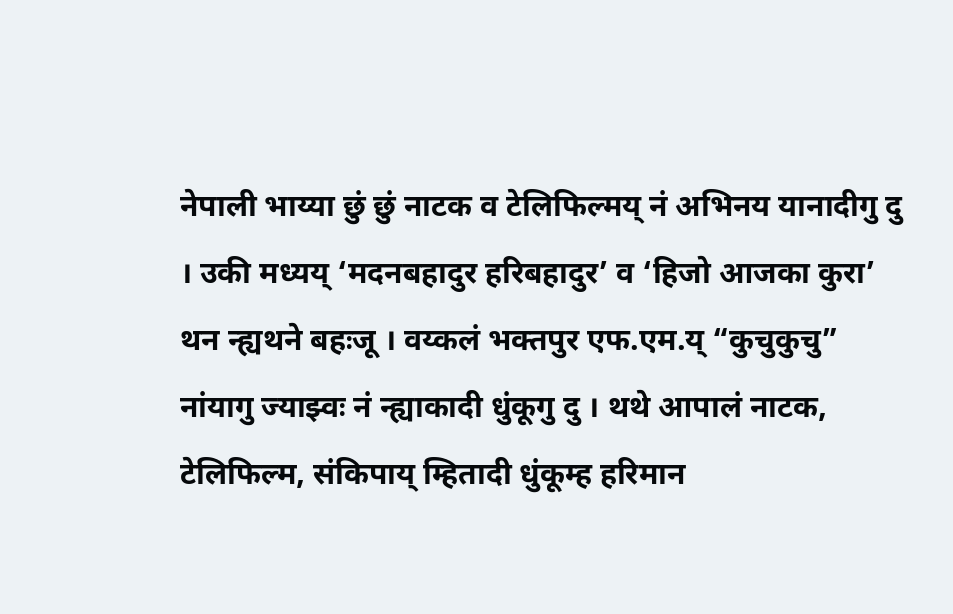नेपाली भाय्या छुं छुं नाटक व टेलिफिल्मय् नं अभिनय यानादीगु दु । उकी मध्यय् ‘मदनबहादुर हरिबहादुर’ व ‘हिजो आजका कुरा’ थन न्ह्यथने बहःजू । वय्कलं भक्तपुर एफ.एम.य् “कुचुकुचु” नांयागु ज्याझ्वः नं न्ह्याकादी धुंकूगु दु । थथे आपालं नाटक, टेलिफिल्म, संकिपाय् म्हितादी धुंकूम्ह हरिमान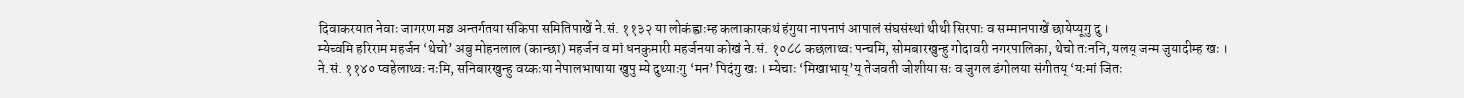दिवाकरयात नेवाः जागरण मञ्च अन्तर्गतया संकिपा समितिपाखें ने.सं. ११३२ या लोकंह्वाःम्ह कलाकारकथं हंगुया नापनापं आपालं संघसंस्थां थीथी सिरपाः व सम्मानपाखें छायेप्यूगु दु ।
म्येच्वमि हरिराम महर्जन ‘थेचो’ अबु मोहनलाल (कान्छा) महर्जन व मां धनकुमारी महर्जनया कोखं ने.सं. १०८८ कछलाथ्वः पन्चमि, सोमबारखुन्हु गोदावरी नगरपालिका, थेचो तःननि, यलय् जन्म जुयादीम्ह खः ।
ने.सं. ११४० प्वहेलाथ्वः नःमि, सनिबारखुन्हु वय्कःया नेपालभाषाया खुपु म्ये दुथ्याःगु ‘मन’ पिदंगु खः । म्येचाः ‘मिखाभाय्’य् तेजवती जोशीया सः व जुगल डंगोलया संगीतय् ‘यःमां जितः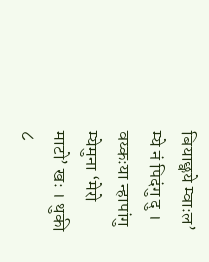बियाछ्वये म्वाःल’ म्ये नं पिदंगु दु । वय्कःया न्हापांगु म्येमुना ‘मेरो माटो’ खः । थुकी ८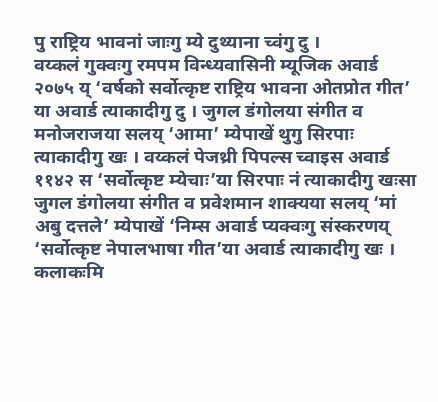पु राष्ट्रिय भावनां जाःगु म्ये दुथ्याना च्वंगु दु ।
वय्कलं गुक्वःगु रमपम विन्ध्यवासिनी म्यूजिक अवार्ड २०७५ य् ‘वर्षको सर्वोत्कृष्ट राष्ट्रिय भावना ओतप्रोत गीत’ या अवार्ड त्याकादीगु दु । जुगल डंगोलया संगीत व मनोजराजया सलय् ‘आमा’ म्येपाखें थुगु सिरपाः त्याकादीगु खः । वय्कलं पेजथ्री पिपल्स च्वाइस अवार्ड ११४२ स ‘सर्वोत्कृष्ट म्येचाः’या सिरपाः नं त्याकादीगु खःसा जुगल डंगोलया संगीत व प्रवेशमान शाक्यया सलय् ‘मां अबु दत्तले’ म्येपाखें ‘निम्स अवार्ड प्यक्वःगु संस्करणय् ‘सर्वोत्कृष्ट नेपालभाषा गीत’या अवार्ड त्याकादीगु खः ।
कलाकःमि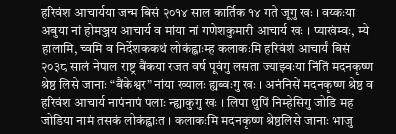हरिवंश आचार्यया जन्म बिसं २०१४ साल कार्तिक १४ गते जूगु खः । वय्कःया अबुया नां होमञ्जय आचार्य व मांया नां गणेशकुमारी आचार्य खः । प्याखंम्वः, म्ये हालामि, च्वमि व निर्देशककथं लोकंह्वाःम्ह कलाकःमि हरिवंशं आचार्यं बिसं २०३८ सालं नेपाल राष्ट्र बैंकया रजत वर्ष पूवंगु लसता ज्याझ्वःया निंतिं मदनकृष्ण श्रेष्ठ लिसे जानाः “बैंकेश्वर” नांया ख्यालः ह्यब्वःगु खः । अनंनिसें मदनकृष्ण श्रेष्ठ व हरिवंश आचार्य नापंनापं पलाः न्ह्याकुगु खः । लिपा थुपिं निम्हेसिगु जोडि मह जोडिया नामं तसकं लोकंह्वाःत । कलाकःमि मदनकृष्ण श्रेष्ठलिसे जानाः भाजु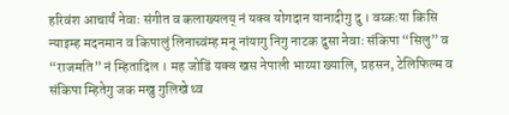हरिवंश आचार्यं नेवाः संगीत व कलाख्यलय् नं यक्व योगदान यानादीगु दु । वय्कःया किसि न्याइम्ह मदनमान व किपालुं लिनाच्वंम्ह मनू नांयागु निगु नाटक दुसा नेवाः संकिपा “सिलु” व “राजमति” नं म्हितादिल । मह जोडिं यक्व खस नेपाली भाय्या ख्यालि, प्रहसन, टेलिफिल्म व संकिपा म्हितेगु जक मखु गुलिखे थ्व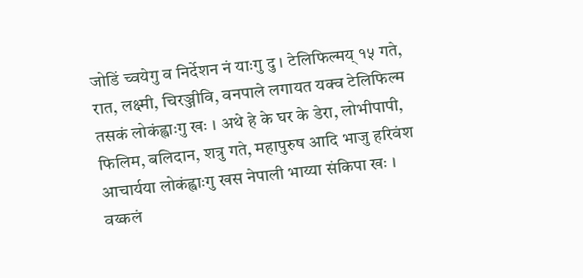जोडिं च्वयेगु व निर्देशन नं याःगु दु । टेलिफिल्मय् १५ गते, रात, लक्ष्मी, चिरञ्जीवि, वनपाले लगायत यक्व टेलिफिल्म तसकं लोकंह्वाःगु खः । अथे हे के घर के डेरा, लोभीपापी, फिलिम, बलिदान, शत्रु गते, महापुरुष आदि भाजु हरिवंश आचार्यया लोकंह्वाःगु खस नेपाली भाय्या संकिपा खः । वय्कलं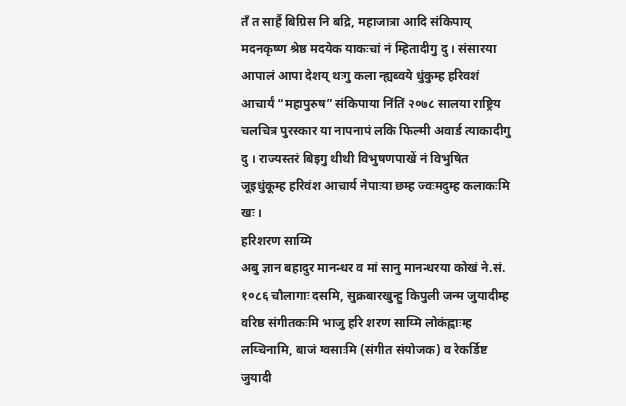तँ त सार्है बिग्रिस नि बद्रि, महाजात्रा आदि संकिपाय् मदनकृष्ण श्रेष्ठ मदयेक याकःचां नं म्हितादीगु दु । संसारया आपालं आपा देशय् थःगु कला न्ह्यब्वये धुंकुम्ह हरिवशं आचार्यं “महापुरुष” संकिपाया निंतिं २०७८ सालया राष्ट्रिय चलचित्र पुरस्कार या नापनापं लकि फिल्मी अवार्ड त्याकादीगु दु । राज्यस्तरं बिइगु थीथी विभुषणपाखें नं विभुषित जूइधुंकूम्ह हरिवंश आचार्य नेपाःया छम्ह ज्वःमदुम्ह कलाकःमि खः ।
हरिशरण साय्मि
अबु ज्ञान बहादुर मानन्धर व मां सानु मानन्धरया कोखं ने.सं. १०८६ चौलागाः दसमि, सुक्रबारखुन्हु किपुली जन्म जुयादीम्ह वरिष्ठ संगीतकःमि भाजु हरि शरण साय्मि लोकंह्वाःम्ह लय्चिनामि, बाजं ग्वसाःमि (संगीत संयोजक) व रेकर्डिष्ट जुयादी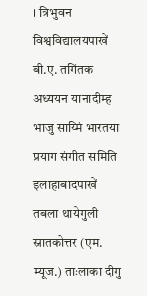। त्रिभुवन विश्वविद्यालयपाखें बी.ए. तगिंतक अध्ययन यानादीम्ह भाजु साय्मिं भारतया प्रयाग संगीत समिति इलाहाबादपाखें तबला थायेगुली स्नातकोत्तर (एम. म्यूज.) ताःलाका दीगु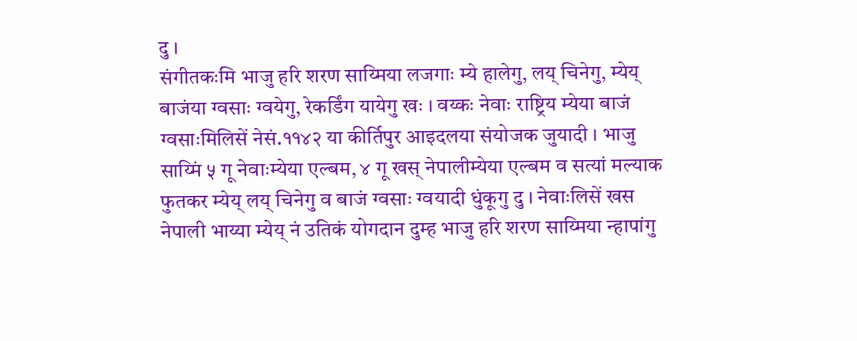दु ।
संगीतकःमि भाजु हरि शरण साय्मिया लजगाः म्ये हालेगु, लय् चिनेगु, म्येय् बाजंया ग्वसाः ग्वयेगु, रेकर्डिंग यायेगु खः । वय्कः नेवाः राष्ट्रिय म्येया बाजं ग्वसाःमिलिसें नेसं.११४२ या कीर्तिपुर आइदलया संयोजक जुयादी । भाजु साय्मिं ५ गू नेवाःम्येया एल्बम, ४ गू खस् नेपालीम्येया एल्बम व सत्यां मल्याक फुतकर म्येय् लय् चिनेगु व बाजं ग्वसाः ग्वयादी धुंकूगु दु । नेवाःलिसें खस नेपाली भाय्या म्येय् नं उतिकं योगदान दुम्ह भाजु हरि शरण साय्मिया न्हापांगु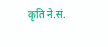कृति ने.सं.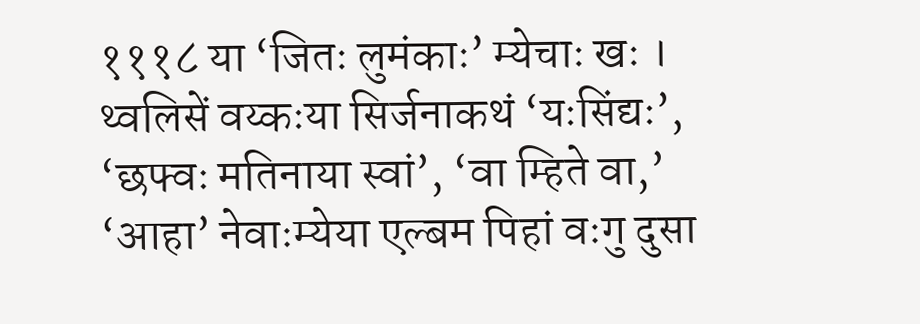१११८ या ‘जितः लुमंकाः’ म्येचाः खः । थ्वलिसें वय्कःया सिर्जनाकथं ‘यःसिंद्यः’, ‘छफ्वः मतिनाया स्वां’, ‘वा म्हिते वा,’ ‘आहा’ नेवाःम्येया एल्बम पिहां वःगु दुसा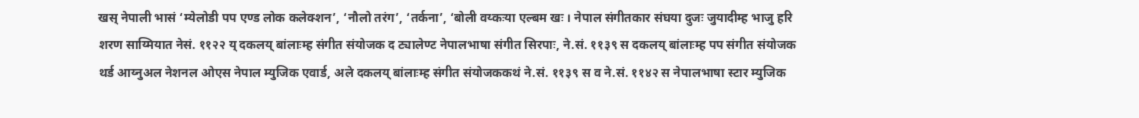खस् नेपाली भासं ‘म्येलोडी पप एण्ड लोक कलेक्शन’, ‘नौलो तरंग’, ‘तर्कना’, ‘बोली वय्कःया एल्बम खः । नेपाल संगीतकार संघया दुजः जुयादीम्ह भाजु हरि शरण साय्मियात नेसं. ११२२ य् दकलय् बांलाःम्ह संगीत संयोजक द ट्यालेण्ट नेपालभाषा संगीत सिरपाः, ने.सं. ११३९ स दकलय् बांलाःम्ह पप संगीत संयोजक थर्ड आय्नुअल नेशनल ओएस नेपाल म्युजिक एवार्ड, अले दकलय् बांलाःम्ह संगीत संयोजककथं ने.सं. ११३९ स व ने.सं. ११४२ स नेपालभाषा स्टार म्युजिक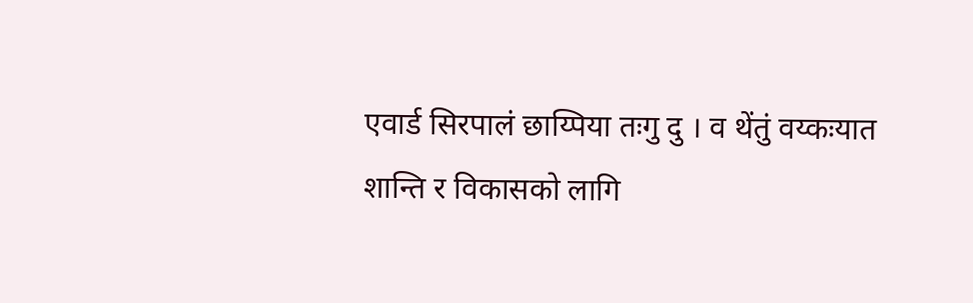एवार्ड सिरपालं छाय्पिया तःगु दु । व थेंतुं वय्कःयात शान्ति र विकासको लागि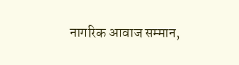नागरिक आवाज सम्मान,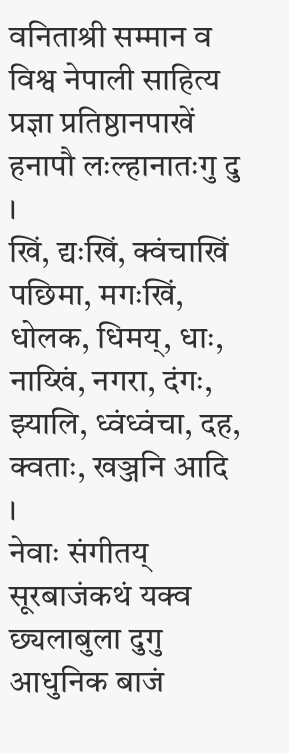वनिताश्री सम्मान व विश्व नेपाली साहित्य प्रज्ञा प्रतिष्ठानपाखें हनापौ लःल्हानातःगु दु ।
खिं, द्यःखिं, क्वंचाखिं पछिमा, मगःखिं, धोलक, धिमय्, धाः, नाय्खिं, नगरा, दंगः, झ्यालि, ध्वंध्वंचा, दह, क्वताः, खञ्जनि आदि ।
नेवाः संगीतय् सूरबाजंकथं यक्व छ्यलाबुला दुगु आधुनिक बाजं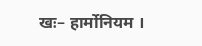खः– हार्मोनियम ।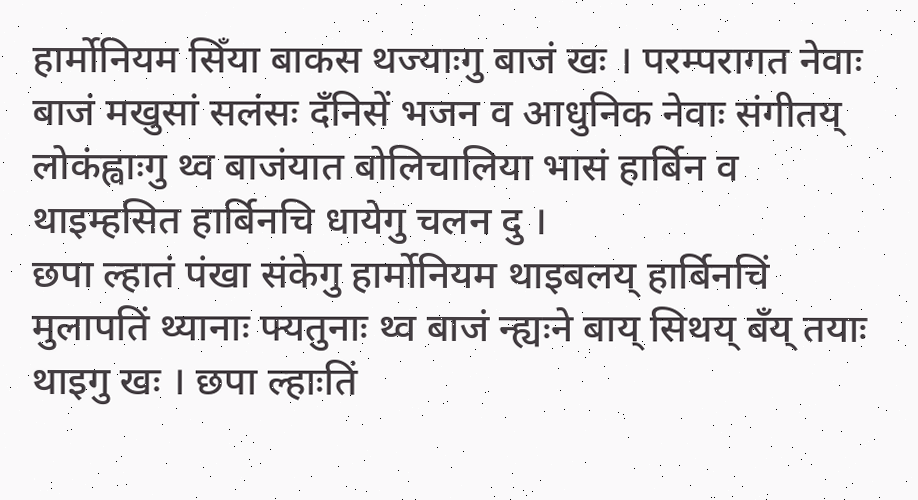हार्मोनियम सिँया बाकस थज्याःगु बाजं खः । परम्परागत नेवाः बाजं मखुसां सलंसः दँनिसें भजन व आधुनिक नेवाः संगीतय् लोकंह्वाःगु थ्व बाजंयात बोलिचालिया भासं हार्बिन व थाइम्हसित हार्बिनचि धायेगु चलन दु ।
छपा ल्हातं पंखा संकेगु हार्मोनियम थाइबलय् हार्बिनचिं मुलापतिं थ्यानाः फ्यतुनाः थ्व बाजं न्ह्यःने बाय् सिथय् बँय् तयाः थाइगु खः । छपा ल्हाःतिं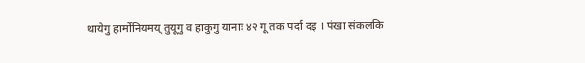थायेगु हार्मोनियमय् तुयूगु व हाकुगु यानाः ४२ गू तक पर्दा दइ । पंखा संकलकि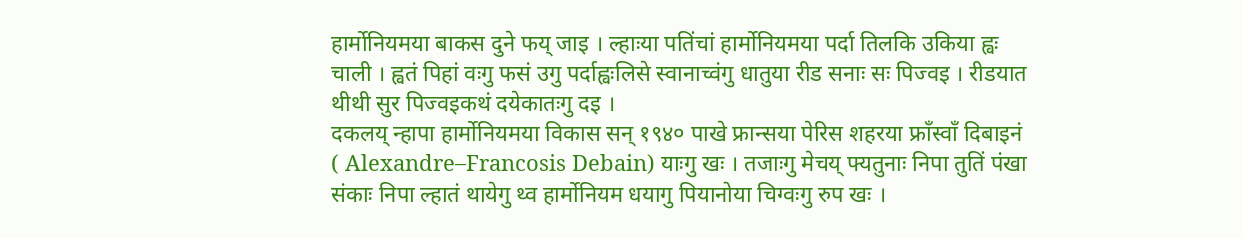हार्मोनियमया बाकस दुने फय् जाइ । ल्हाःया पतिंचां हार्मोनियमया पर्दा तिलकि उकिया ह्वः चाली । ह्वतं पिहां वःगु फसं उगु पर्दाह्वःलिसे स्वानाच्वंगु धातुया रीड सनाः सः पिज्वइ । रीडयात थीथी सुर पिज्वइकथं दयेकातःगु दइ ।
दकलय् न्हापा हार्मोनियमया विकास सन् १९४० पाखे फ्रान्सया पेरिस शहरया फ्राँस्वाँ दिबाइनं ( Alexandre–Francosis Debain) याःगु खः । तजाःगु मेचय् फ्यतुनाः निपा तुतिं पंखा संकाः निपा ल्हातं थायेगु थ्व हार्मोनियम धयागु पियानोया चिग्वःगु रुप खः ।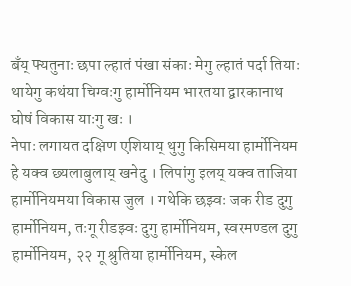बँय् फ्यतुनाः छपा ल्हातं पंखा संकाः मेगु ल्हातं पर्दा तियाः थायेगु कथंया चिग्वःगु हार्मोनियम भारतया द्वारकानाथ घोषं विकास याःगु खः ।
नेपाः लगायत दक्षिण एशियाय् थुगु किसिमया हार्मोनियम हे यक्व छ्यलाबुलाय् खनेदु । लिपांगु इलय् यक्व ताजिया हार्मोनियमया विकास जुल । गथेकि छझ्वः जक रीड दुगु हार्मोनियम, तःगू रीडझ्वः दुगु हार्मोनियम, स्वरमण्डल दुगु हार्मोनियम, २२ गू श्रुतिया हार्मोनियम, स्केल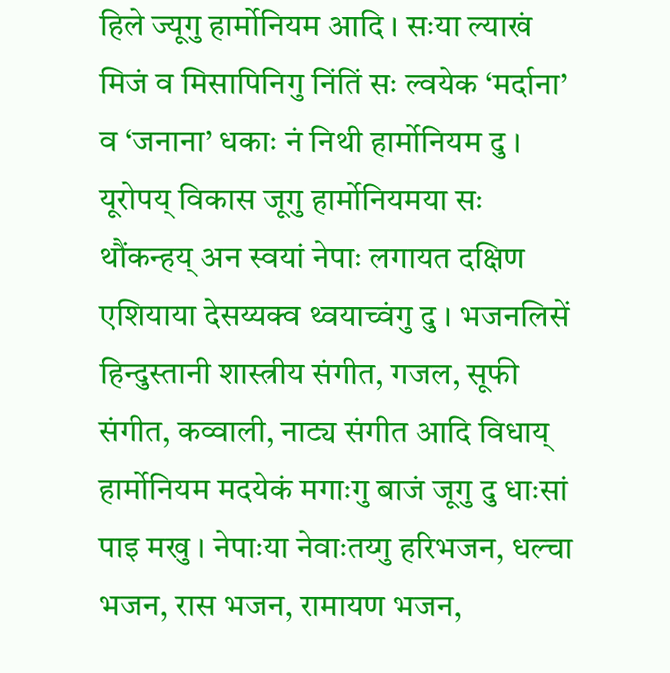हिले ज्यूगु हार्मोनियम आदि । सःया ल्याखं मिजं व मिसापिनिगु निंतिं सः ल्वयेक ‘मर्दाना’ व ‘जनाना’ धकाः नं निथी हार्मोनियम दु ।
यूरोपय् विकास जूगु हार्मोनियमया सः थौंकन्हय् अन स्वयां नेपाः लगायत दक्षिण एशियाया देसय्यक्व थ्वयाच्वंगु दु । भजनलिसें हिन्दुस्तानी शास्त्रीय संगीत, गजल, सूफी संगीत, कव्वाली, नाट्य संगीत आदि विधाय् हार्मोनियम मदयेकं मगाःगु बाजं जूगु दु धाःसां पाइ मखु । नेपाःया नेवाःतय्गु हरिभजन, धल्चा भजन, रास भजन, रामायण भजन,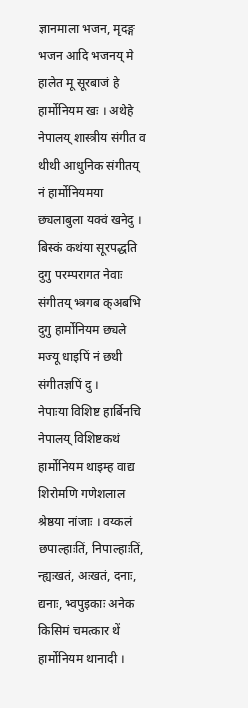ज्ञानमाला भजन, मृदङ्ग भजन आदि भजनय् मे हालेत मू सूरबाजं हे हार्मोनियम खः । अथेहे नेपालय् शास्त्रीय संगीत व थीथी आधुनिक संगीतय् नं हार्मोनियमया छ्यलाबुला यक्वं खनेदु । बिस्कं कथंया सूरपद्धति दुगु परम्परागत नेवाः संगीतय् भ्त्रगब क्अबभि दुगु हार्मोनियम छ्यले मज्यू धाइपिं नं छथी संगीतज्ञपिं दु ।
नेपाःया विशिष्ट हार्बिनचि
नेपालय् विशिष्टकथं हार्मोनियम थाइम्ह वाद्य शिरोमणि गणेशलाल श्रेष्ठया नांजाः । वय्कलं छपाल्हाःतिं, निपाल्हाःतिं, न्ह्यःखतं, अःखतं, दनाः, द्यनाः, भ्वपुइकाः अनेक किसिमं चमत्कार थें हार्मोनियम थानादी ।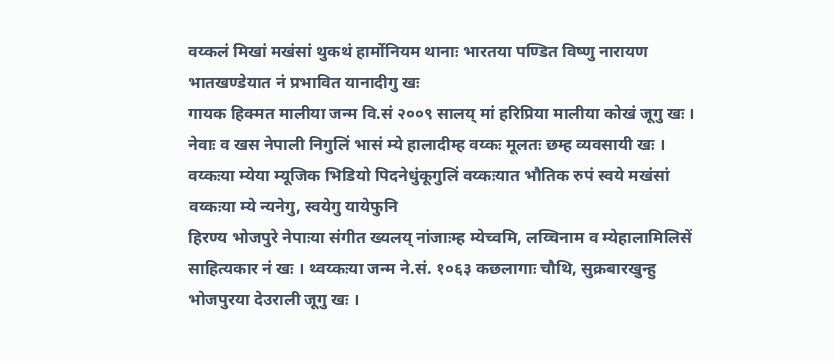वय्कलं मिखां मखंसां थुकथं हार्मोनियम थानाः भारतया पण्डित विष्णु नारायण भातखण्डेयात नं प्रभावित यानादीगु खः
गायक हिक्मत मालीया जन्म वि.सं २००९ सालय् मां हरिप्रिया मालीया कोखं जूगु खः । नेवाः व खस नेपाली निगुलिं भासं म्ये हालादीम्ह वय्कः मूलतः छम्ह व्यवसायी खः । वय्कःया म्येया म्यूजिक भिडियो पिदनेधुंकूगुलिं वय्कःयात भौतिक रुपं स्वये मखंसां वय्कःया म्ये न्यनेगु, स्वयेगु यायेफुनि
हिरण्य भोजपुरे नेपाःया संगीत ख्यलय् नांजाःम्ह म्येच्वमि, लय्चिनाम व म्येहालामिलिसें साहित्यकार नं खः । थ्वय्कःया जन्म ने.सं. १०६३ कछलागाः चौथि, सुक्रबारखुन्हु भोजपुरया देउराली जूगु खः ।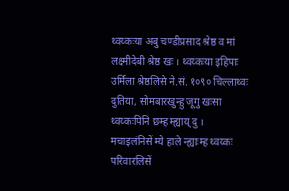थ्वय्कःया अबु चण्डीप्रसाद श्रेष्ठ व मां लक्ष्मीदेबी श्रेष्ठ खः । थ्वय्कःया इहिपाः उर्मिला श्रेष्ठलिसे ने.सं. १०९० चिल्लाथ्वः दुतिया, सोमबारखुन्हु जूगु खःसा थ्वय्कःपिनि छम्ह म्ह्याय् दु ।
मचाइलंनिसें म्ये हाले न्ह्याःम्ह थ्वय्कः परिवारलिसें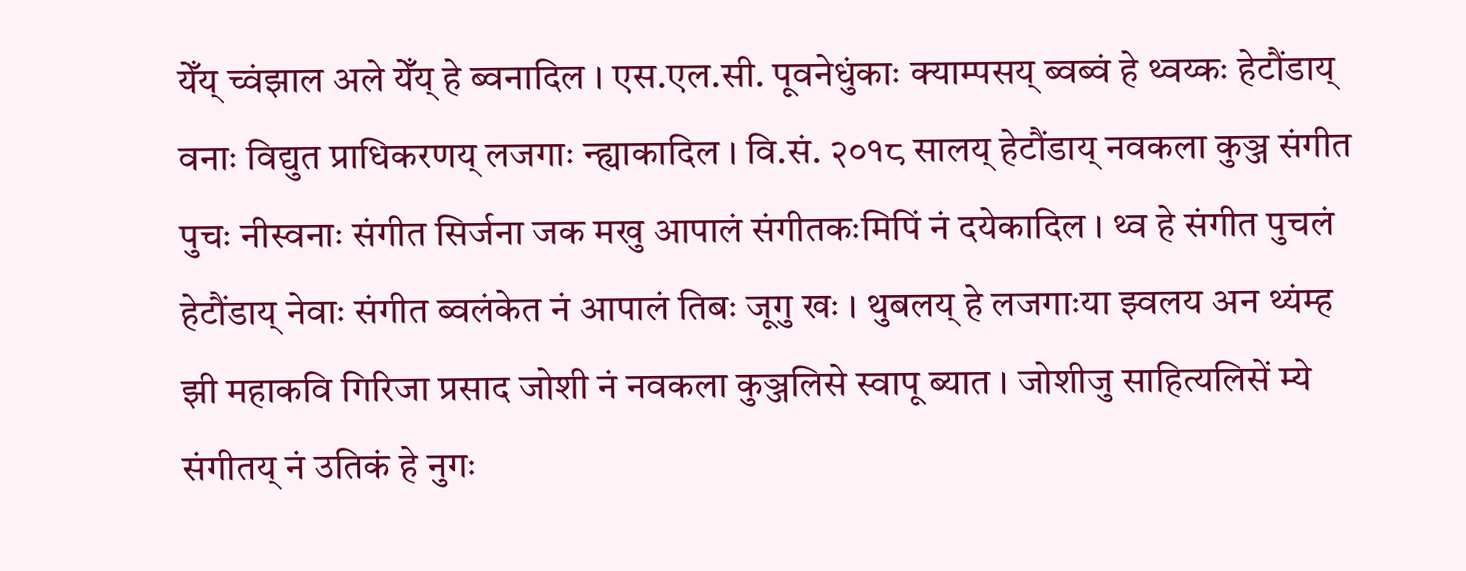येँय् च्वंझाल अले येँय् हे ब्वनादिल । एस.एल.सी. पूवनेधुंकाः क्याम्पसय् ब्वब्वं हे थ्वय्कः हेटौंडाय् वनाः विद्युत प्राधिकरणय् लजगाः न्ह्याकादिल । वि.सं. २०१८ सालय् हेटौंडाय् नवकला कुञ्ज संगीत पुचः नीस्वनाः संगीत सिर्जना जक मखु आपालं संगीतकःमिपिं नं दयेकादिल । थ्व हे संगीत पुचलं हेटौंडाय् नेवाः संगीत ब्वलंकेत नं आपालं तिबः जूगु खः । थुबलय् हे लजगाःया झ्वलय अन थ्यंम्ह झी महाकवि गिरिजा प्रसाद जोशी नं नवकला कुञ्जलिसे स्वापू ब्यात । जोशीजु साहित्यलिसें म्ये संगीतय् नं उतिकं हे नुगः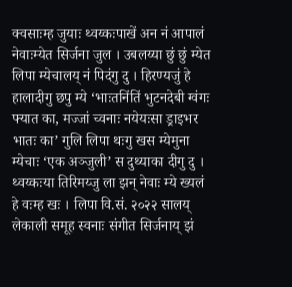क्वसाःम्ह जुयाः थ्वय्कःपाखें अन नं आपालं नेवाःम्येत सिर्जना जुल । उबलय्या छुं छुं म्येत लिपा म्येचालय् नं पिदंगु दु । हिरण्यजुं हे हालादीगु छपु म्ये ‘भाःतनिंतिं भुटनदेबी ग्वंगः फ्यात का, मज्जां च्वनाः नयेयःसा ड्राइभर भातः का’ गुलि लिपा थःगु खस म्येमुना म्येचाः ‘एक अञ्जुली’ स दुथ्याका दीगु दु । थ्वय्कःया तिरिमय्जु ला झन् नेवाः म्ये ख्यलं हे वःम्ह खः । लिपा वि.सं. २०२२ सालय् लेकाली समूह स्वनाः संगीत सिर्जनाय् झं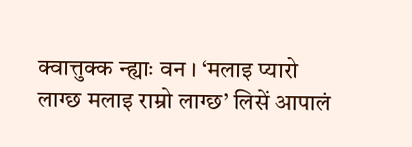क्वात्तुक्क न्ह्याः वन । ‘मलाइ प्यारो लाग्छ मलाइ राम्रो लाग्छ’ लिसें आपालं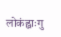लोकंह्वाःगु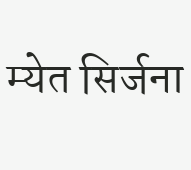म्येत सिर्जना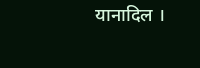यानादिल ।